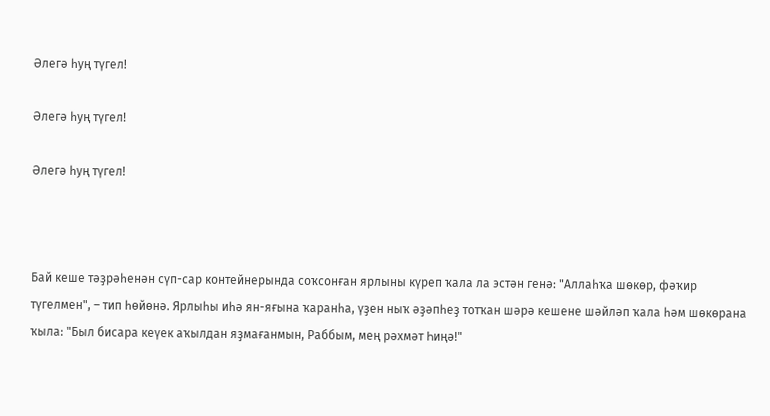Әлегә һуң түгел!

Әлегә һуң түгел!

Әлегә һуң түгел!



Бай кеше тәҙрәһенән сүп-сар контейнерында соҡсонған ярлыны күреп ҡала ла эстән генә: "Аллаһҡа шөкөр, фәҡир түгелмен", – тип һөйөнә. Ярлыһы иһә ян-яғына ҡаранһа, үҙен ныҡ әҙәпһеҙ тотҡан шәрә кешене шәйләп ҡала һәм шөкөрана ҡыла: "Был бисара кеүек аҡылдан яҙмағанмын, Раббым, мең рәхмәт Һиңә!"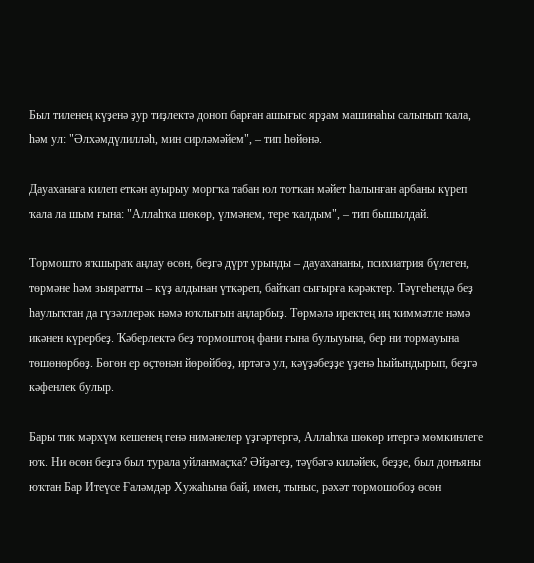Был тиленең күҙенә ҙур тиҙлектә доноп барған ашығыс ярҙам машинаһы салынып ҡала, һәм ул: "Әлхәмдүлилләһ, мин сирләмәйем", – тип һөйөнә.

Дауаханаға килеп еткән ауырыу моргҡа табан юл тотҡан мәйет һалынған арбаны күреп ҡала ла шым ғына: "Аллаһҡа шөкөр, үлмәнем, тере ҡалдым", – тип бышылдай.

Тормошто яҡшыраҡ аңлау өсөн, беҙгә дүрт урынды – дауахананы, психиатрия бүлеген, төрмәне һәм зыяратты – күҙ алдынан үткәреп, байҡап сығырға кәрәктер. Тәүгеһендә беҙ һаулыҡтан да гүзәллерәк нәмә юҡлығын аңларбыҙ. Төрмәлә иректең иң ҡиммәтле нәмә икәнен күрербеҙ. Ҡәберлектә беҙ тормоштоң фани ғына булыуына, бер ни тормауына төшөнөрбөҙ. Бөгөн ер өҫтөнән йөрөйбөҙ, иртәгә ул, кәүҙәбеҙҙе үҙенә һыйындырып, беҙгә кәфенлек булыр.

Бары тик мәрхүм кешенең генә нимәнелер үҙгәртергә, Аллаһҡа шөкөр итергә мөмкинлеге юҡ. Ни өсөн беҙгә был турала уйланмаҫҡа? Әйҙәгеҙ, тәүбәгә киләйек, беҙҙе, был донъяны юҡтан Бар Итеүсе Ғаләмдәр Хужаһына бай, имен, тыныс, рәхәт тормошобоҙ өсөн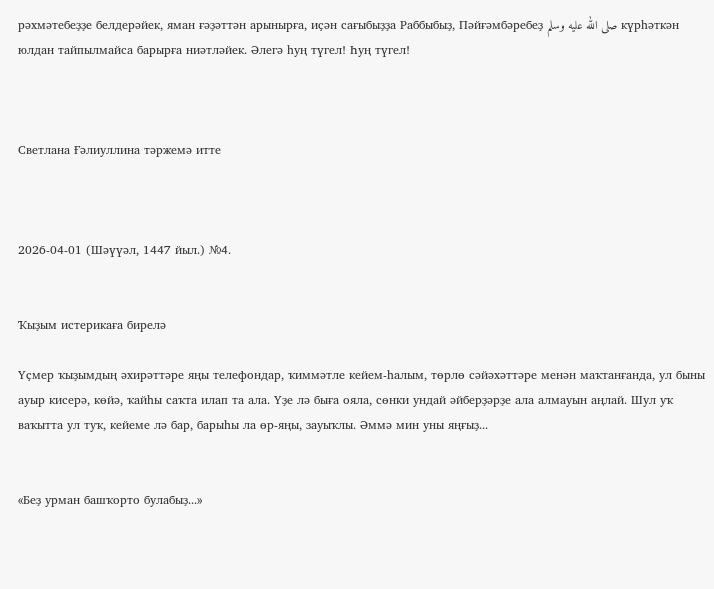рәхмәтебеҙҙе белдерәйек, яман ғәҙәттән арынырға, иҫән сағыбыҙҙа Раббыбыҙ, Пәйғәмбәребеҙ صلى الله عليه وسلم күрһәткән юлдан тайпылмайса барырға ниәтләйек. Әлегә һуң түгел! Һуң түгел!



Светлана Ғәлиуллина тәржемә итте



2026-04-01 (Шәүүәл, 1447 йыл.) №4.


Ҡыҙым истерикаға бирелә

Үҫмер ҡыҙымдың әхирәттәре яңы телефондар, ҡиммәтле кейем-һалым, төрлө сәйәхәттәре менән маҡтанғанда, ул быны ауыр кисерә, көйә, ҡайһы саҡта илап та ала. Үҙе лә быға ояла, сөнки ундай әйберҙәрҙе ала алмауын аңлай. Шул уҡ ваҡытта ул туҡ, кейеме лә бар, барыһы ла өр-яңы, зауыҡлы. Әммә мин уны яңғыҙ...


«Беҙ урман башҡорто булабыҙ...»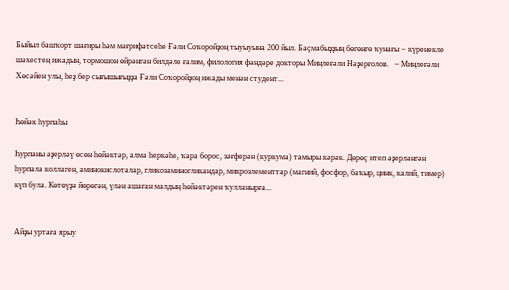Быйыл башҡорт шағиры һәм мәғрифәтсеһе Ғәли Соҡоройҙоң тыуыуына 200 йыл. Баҫмабыҙҙың бөгөнгө ҡунағы − күренекле шәхестең ижадын, тормошон өйрәнгән билдәле ғалим, филология фәндәре докторы Миңлеғәли Нәҙерғолов.   – Миңлеғәли Хөсәйен улы, һеҙ бер сығышығыҙҙа Ғәли Соҡоройҙоң ижады менән студент...


Һөйәк һурпаһы

Һурпаны әҙерләү өсөн һөйәктәр, алма һеркәһе, ҡара борос, зәғферән (куркума) тамыры кәрәк. Дөрөҫ итеп әҙерләнгән һурпала коллаген, аминокислоталар, гликозаминогликандар, микроэлементтар (магний, фосфор, баҡыр, цинк, калий, тимер) күп була. Көтөүҙә йөрөгән, үлән ашаған малдың һөйәктәрен ҡулланырға...


Айҙы уртаға ярыу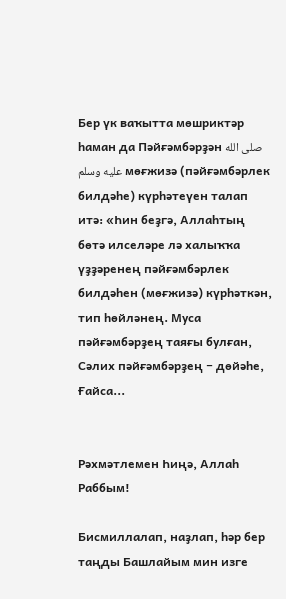Бер үк ваҡытта мөшриктәр һаман да Пәйғәмбәрҙән صلى الله عليه وسلم мөғжизә (пәйғәмбәрлек билдәһе) күрһәтеүен талап итә: «Һин беҙгә, Аллаһтың бөтә илселәре лә халыҡҡа үҙҙәренең пәйғәмбәрлек билдәһен (мөғжизә) күрһәткән, тип һөйләнең. Муса пәйғәмбәрҙең таяғы булған, Сәлих пәйғәмбәрҙең − дөйәһе, Ғайса...


Рәхмәтлемен Һиңә, Аллаһ Раббым!

Бисмиллалап, наҙлап, һәр бер таңды Башлайым мин изге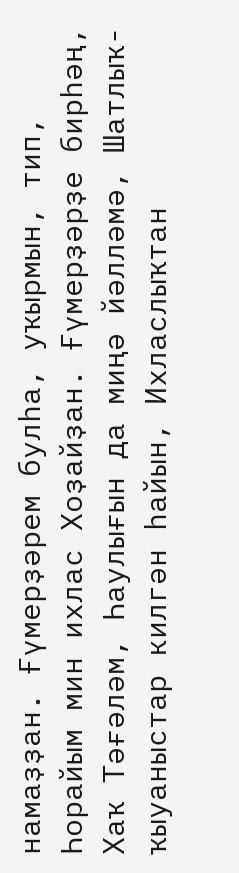намаҙҙан. Ғүмерҙәрем булһа, уҡырмын, тип, Һорайым мин ихлас Хоҙайҙан. Ғүмерҙәрҙе бирһәң, Хаҡ Тәғәләм, Һаулығын да миңә йәлләмә, Шатлыҡ-ҡыуаныстар килгән һайын, Ихласлыҡтан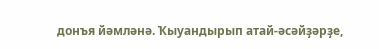донъя йәмләнә. Ҡыуандырып атай-әсәйҙәрҙе,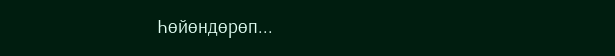Һөйөндөрөп...